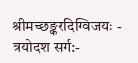श्रीमच्छङ्करदिग्विजयः - त्रयोदश सर्ग:-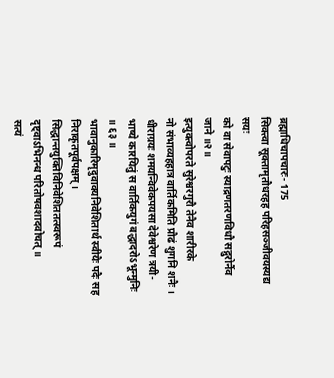ब्रह्माधिचापचारः- 175
सिक्त्वा सूक्तामृतौधरहह परिहसञ्जीवयस्यद्य सयः
को वा सेवापटुः स्याद्रणतरणविधौ सद्गुरोर्नैव जाने ॥२॥
इत्युक्त्वोपरते सुरेश्वरगुरौ तेनैव शारीरके
नो संभाव्यहहात्र वार्तिकमिति प्रौढं शुगनि शनैः ।
धीराग्रयः शमयन्विवेकपयसा देवेश्वरेण त्रयी-
भाष्ये कारयितुं स वार्तिकयुगं बद्धादरोऽभून्मुनिः ॥ ६३ ॥
भावानुकारिमृदुवाक्यनिवेशितार्थ स्वीयैः पदैः सह निराकृतपूर्वपक्षम् ।
सिद्धान्तयुक्तिविनिवेशिततत्स्वरूपं दृष्ट्वाऽभिनन्ध परितोषवशादवोचत् ॥
सत्यं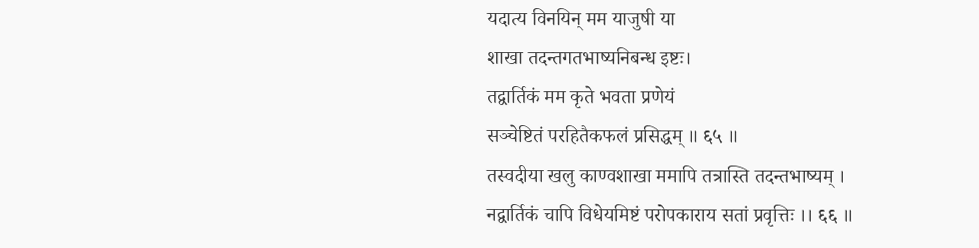यदात्य विनयिन् मम याजुषी या
शाखा तदन्तगतभाष्यनिबन्ध इष्टः।
तद्वार्तिकं मम कृते भवता प्रणेयं
सञ्चेष्टितं परहितैकफलं प्रसिद्धम् ॥ ६५ ॥
तस्वदीया खलु काण्वशाखा ममापि तत्रास्ति तदन्तभाष्यम् ।
नद्वार्तिकं चापि विधेयमिष्टं परोपकाराय सतां प्रवृत्तिः ।। ६६ ॥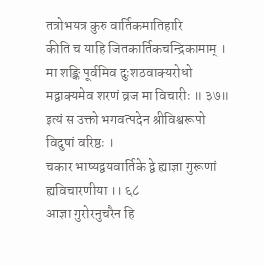तत्रोभयत्र कुरु वार्तिकमातिहारि
कीति च याहि जितकार्तिकचन्द्रिकामाम् ।
मा शङ्कि पूर्वमिव दुःशठवाक्यरोधो
मद्वाक्यमेव शरणं व्रज मा विचारीः ॥ ३७॥
इत्यं स उक्तो भगवत्पदेन श्रीविश्वरूपो विदुषां वरिष्ठः ।
चकार भाष्यद्वयवार्तिके द्वे ह्याज्ञा गुरूणां ह्यविचारणीया ।। ६८
आज्ञा गुरोरनुचरैन हि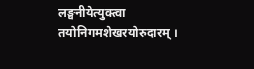लङ्घनीयेत्युक्त्वा तयोनिगमशेखरयोरुदारम् ।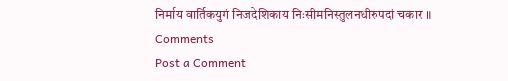निर्माय वार्तिकयुगं निजदेशिकाय निःसीमनिस्तुलनधीरुपदां चकार ॥
Comments
Post a Comment